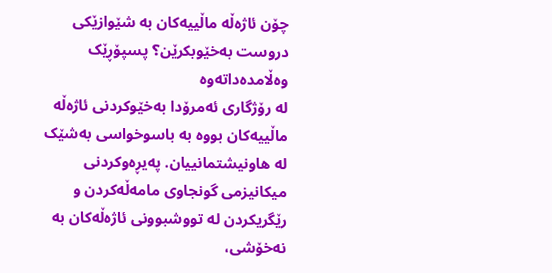چۆن ئاژەڵە ماڵییەکان بە شێوازێکی دروست بەخێوبکرێن؟ پسپۆڕێک وەڵامدەداتەوە
لە رۆژگاری ئەمرۆدا بەخێوکردنی ئاژەڵە ماڵییەکان بووە بە باسوخواسی بەشێک لە هاونیشتمانییان. پەیڕەوکردنی میکانیزمی گونجاوی مامەڵەکردن و رێگریکردن لە تووشبوونی ئاژەڵەکان بە نەخۆشی،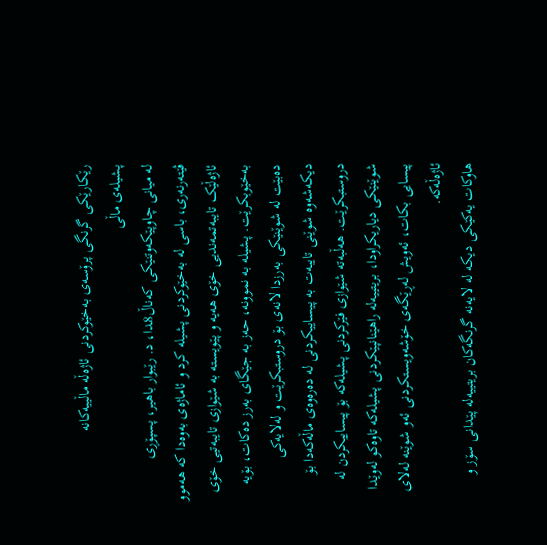رێکارێکی گرنگی پرۆسەی بەخێوکردنی ئاژەڵە ماڵییەکانە
پشیلەی ماڵی
لە میانی چاوپێکەوتنێکی کەناڵ8ـدا، د. رێبوار باهیر، پسپۆڕی ڤێتەرنەری، باسی لە بەخێوکردنی پشیلە کرد و ئاماژەی بەوەدا کە هەموو ئاژەڵێک تایبەتمەندیی خۆی هەیە و پێویستە بە شێوازی تایبەتیی خۆی بەخێوبکرێت. پشیلە بە نموونە، حەز بە جێگای بەرز دەکات، بۆیە دەبێت لە شوێنێکی بەرزدا لانەی بۆ دروستبکرێت و لەلایەکی دیکەشەوە شوێنی تایبەت بە پیساییکردنی لە دەرەوەی ماڵەکەدا بۆ دروستبکرێت. هەڵبەتە شێوازی فێرکردنی پشیلەکە بۆ پیساییکردن لە شوێنێکی دیاریکراودا، بریتییەلە راهێنانپێکردنی پشیلەکە تاوەکو لەوێدا پیسایی بکات، ئەویش لەڕێگەی خۆشەویستکردنی ئەو شوێنە لەلای ئاژەڵەکە.
هاوکات یەکێکی دیکە لە لایەنە گرنگەکان بریتییەلە پێدانی سۆز و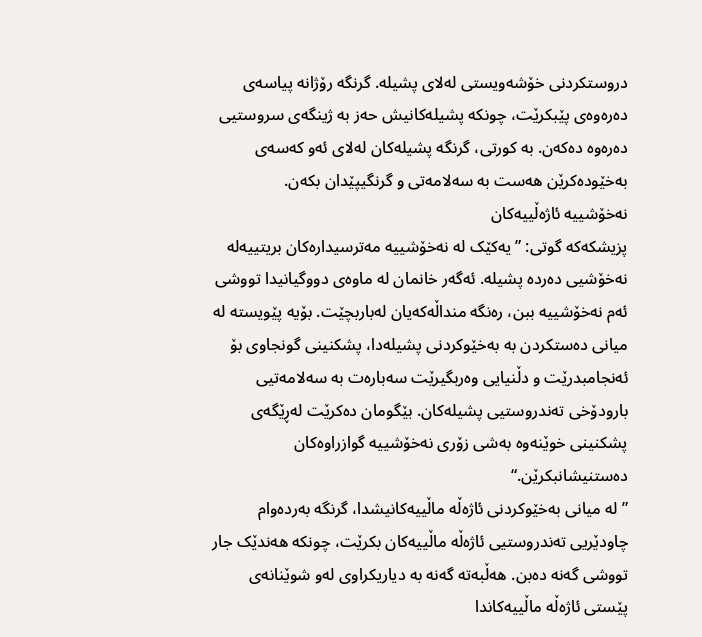دروستکردنی خۆشەویستی لەلای پشیلە. گرنگە رۆژانە پیاسەی دەرەوەی پێبکرێت، چونکە پشیلەکانیش حەز بە ژینگەی سروستیی دەرەوە دەکەن. بە کورتی، گرنگە پشیلەکان لەلای ئەو کەسەی بەخێودەکرێن هەست بە سەلامەتی و گرنگیپێدان بکەن.
نەخۆشییە ئاژەڵییەکان
پزیشکەکە گوتی: ”یەکێک لە نەخۆشییە مەترسیدارەکان بریتییەلە نەخۆشیی دەردە پشیلە. ئەگەر خانمان لە ماوەی دووگیانیدا تووشی ئەم نەخۆشییە ببن، رەنگە منداڵەکەیان لەباربچێت. بۆیە پێویستە لە میانی دەستکردن بە بەخێوکردنی پشیلەدا، پشکنینی گونجاوی بۆ ئەنجامبدرێت و دڵنیایی وەربگیرێت سەبارەت بە سەلامەتیی بارودۆخی تەندروستیی پشیلەکان. بێگومان دەکرێت لەڕێگەی پشکنینی خوێنەوە بەشی زۆری نەخۆشییە گوازراوەکان دەستنیشانبکرێن.“
”لە میانی بەخێوکردنی ئاژەڵە ماڵییەکانیشدا، گرنگە بەردەوام چاودێریی تەندروستیی ئاژەڵە ماڵییەکان بکرێت، چونکە هەندێک جار تووشی گەنە دەبن. هەڵبەتە گەنە بە دیاریکراوی لەو شوێنانەی پێستی ئاژەڵە ماڵییەکاندا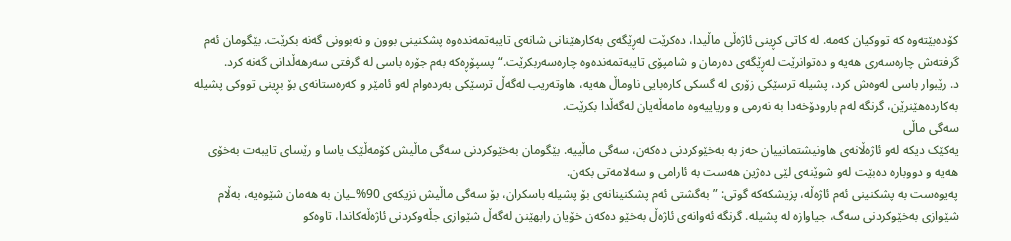کۆدەبێتەوە کە تووکیان کەمە. لە کاتی کڕینی ئاژەڵی ماڵیدا، دەکرێت لەڕێگەی بەکارهێنانی شانەی تایبەتمەندەوە پشکنینی بوون و نەبوونی گەنە بکرێت. بێگومان ئەم گرفتەش چارەسەری هەیە و دەتوانرێت لەڕێگەی دەرمان و شامپۆی تایبەتمەندەوە چارەسەربکرێت.“ پسپۆڕەکە بەم جۆرە باسی لە گرفتی سەرهەڵدانی گەنە کرد.
د. رێبوار باسی لەوەش کرد، پشیلە ترسێکی زۆری لە گسکی کارەبایی ناوماڵ هەیە، هاوتەریب لەگەڵ ترسێکی بەردەوام لەو ئامێر و کەرەستانەی بۆ بڕینی تووکی پشیلە بەکاردەهێنرێن، گرنگە لەم بارودۆخەدا بە نەرمی و وریاییەوە مامەڵەیان لەگەڵدا بکرێت.
سەگی ماڵی
یەکێک دیکە لەو ئاژەڵانەی هاونیشتمانییان حەز بە بەخێوکردنی دەکەن، سەگی ماڵییە. بێگومان بەخێوکردنی سەگی ماڵیش کۆمەڵێک یاسا و رێسای تایبەت بەخۆی هەیە و دووبارە دەبێت لەو شوێنەی لێی دەژین هەست بە ئارامی و سەلامەتی بکەن.
پەیوەست بە پشکنینی ئەم ئاژەڵە، پزیشکەکە گوتی: ”بەگشتی ئەم پشکنینانەی بۆ پشیلە باسکران، بۆ سەگی ماڵیش نزیکەی 90%ـیان بە هەمان شێوەیە، بەڵام شێوازی بەخێوکردنی سەگ، جیاوازە لە پشیلە. گرنگە ئەوانەی ئاژەڵ بەخێو دەکەن خۆیان رابهێنن لەگەڵ شێوازی جڵەوکردنی ئاژەڵەکاندا، تاوەکو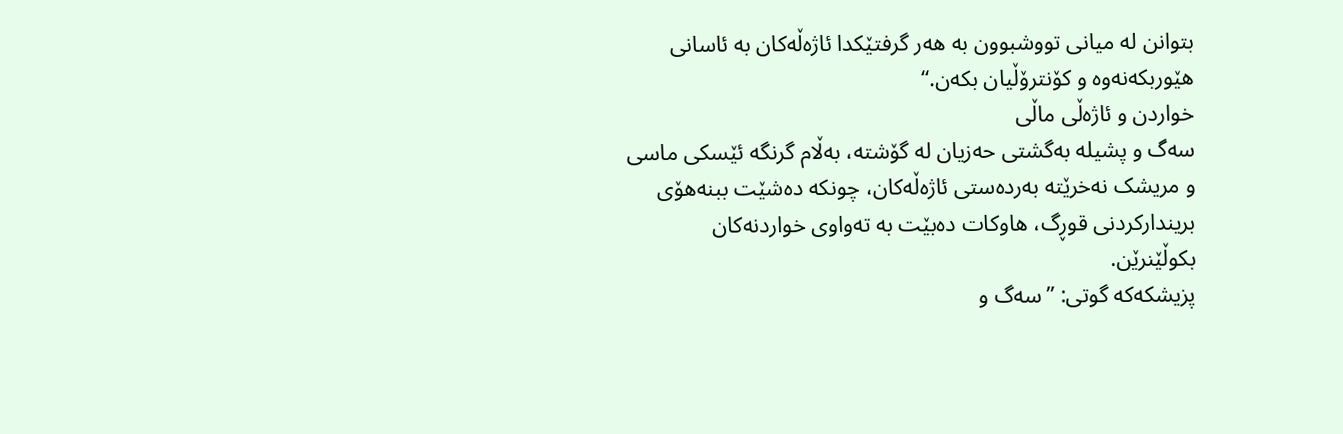بتوانن لە میانی تووشبوون بە هەر گرفتێکدا ئاژەڵەکان بە ئاسانی هێوربکەنەوە و کۆنترۆڵیان بکەن.“
خواردن و ئاژەڵی ماڵی
سەگ و پشیلە بەگشتی حەزیان لە گۆشتە، بەڵام گرنگە ئێسکی ماسی و مریشک نەخرێتە بەردەستی ئاژەڵەکان، چونکە دەشێت ببنەهۆی بریندارکردنی قوڕگ، هاوکات دەبێت بە تەواوی خواردنەکان بکوڵێنرێن.
پزیشکەکە گوتی: ”سەگ و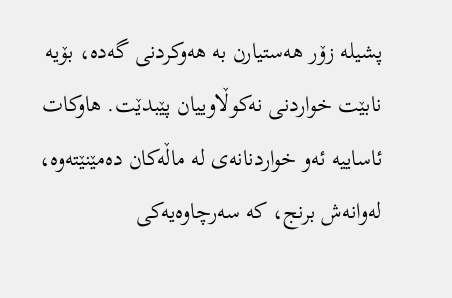پشیلە زۆر هەستیارن بە هەوکردنی گەدە، بۆیە نابێت خواردنی نەکوڵاوییان پێبدێت. هاوکات ئاساییە ئەو خواردنانەی لە ماڵەکان دەمێنێتەوە، لەوانەش برنج، کە سەرچاوەیەکی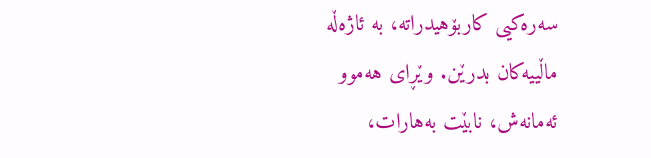سەرەکیی کاربۆهیدراتە، بە ئاژەڵە ماڵییەکان بدرێن. وێڕای هەموو ئەمانەش، نابێت بەهارات،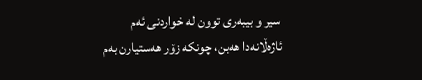سیر و بیبەری توون لە خواردنی ئەم ئاژەڵانەدا هەبن، چونکە زۆر هەستیارن بەم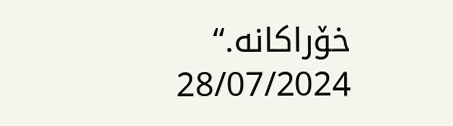خۆراکانە.“
28/07/2024